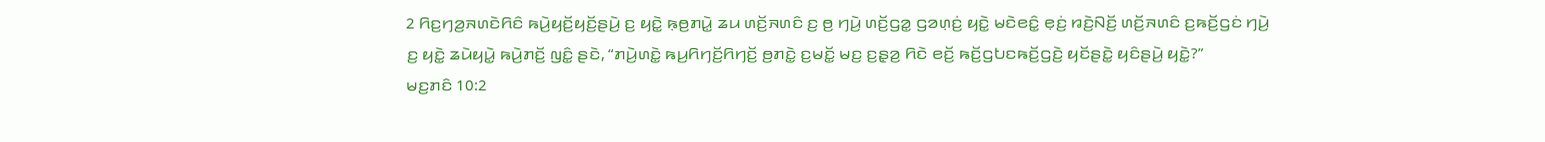2 ꤖꤢ꤬ꤚꤤ꤬ꤏꤛꤢꤧꤖꤢꤨ ꤒꤣꤧ꤬ꤟꤢꤩ꤬ꤟꤢꤩ꤬ꤔꤣꤧ꤬ ꤢ꤬ ꤟꤢꤧ꤭ ꤒ꤫ꤥ꤬ꤊꤣꤧ꤭ ꤘꤣ ꤛꤢꤩ꤬ꤏꤛꤢꤨ ꤢ꤬ ꤥ꤬ ꤚꤣꤧ꤬ ꤛꤢꤩ꤬ꤞꤤ꤭ ꤞꤤꤛ꤫ꤢꤦ꤬ ꤟꤢꤧ꤭ ꤗꤢꤧꤕꤢꤨ꤭ ꤕ꤫ꤢꤦ꤬ ꤙꤢꤧ꤬ꤡꤢꤩ꤬ ꤛꤢꤩ꤬ꤏꤛꤢꤨ ꤢ꤬ꤒꤢꤩ꤬ꤞꤢꤦ ꤚꤣꤧ꤬ ꤢ꤬ ꤟꤢꤧ꤭ ꤘꤣꤧꤟꤣꤧ꤭ ꤒꤣꤧ꤬ꤊꤢꤩ꤬ ꤜꤢꤨ꤭ ꤔꤢꤧ, “ꤊꤣꤧ꤬ꤛꤢꤧ꤭ ꤒꤣ꤬ꤖꤚꤢꤩ꤬ꤖꤚꤢꤩ꤬ ꤥ꤬ꤊꤢꤧ꤭ ꤢ꤬ꤗꤢꤩ꤭ ꤗꤢ꤬ ꤢ꤬ꤔ꤫ꤤ꤬ ꤖꤢꤧ ꤕꤢꤩ꤬ ꤒꤢꤩ꤬ꤞꤝꤢꤒꤢꤩ꤬ꤞꤢꤧ꤬ ꤟꤢꤩꤔꤢꤧ꤭ ꤟꤢꤨꤔꤣꤧ꤬ ꤟꤢꤧ꤭?”
ꤗꤢ꤬ꤊꤢꤨ 10:2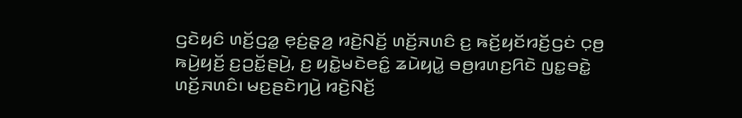ꤞꤢꤧꤟꤢꤨ ꤛꤢꤩ꤬ꤞꤤ꤭ ꤕ꤫ꤢꤦ꤬ꤔ꤫ꤤ꤬ ꤙꤢꤧ꤬ꤡꤢꤩ꤬ ꤛꤢꤩ꤬ꤏꤛꤢꤨ ꤢ꤬ ꤒꤢꤩ꤬ꤟꤢꤩꤙꤢꤩ꤬ꤞꤢꤦ ꤍ꤫ꤥ꤬ ꤒꤣꤧ꤬ꤟꤢꤩ꤬ ꤢ꤬ꤑꤢꤩ꤭ꤔꤣꤧ꤬, ꤢ꤬ ꤟꤢꤧ꤭ꤗꤢꤧꤕꤢꤨ꤭ ꤘꤣꤧꤟꤣꤧ꤭ ꤋꤥ꤬ꤙꤛꤢ꤬ꤖꤢꤧ ꤜꤢ꤭ꤋꤢꤧ꤭ ꤛꤢꤩ꤬ꤏꤛꤢꤨ꤯ ꤗꤢ꤬ꤔꤢꤧꤚꤣꤧ꤬ ꤙꤢꤧ꤬ꤡꤢꤩ꤬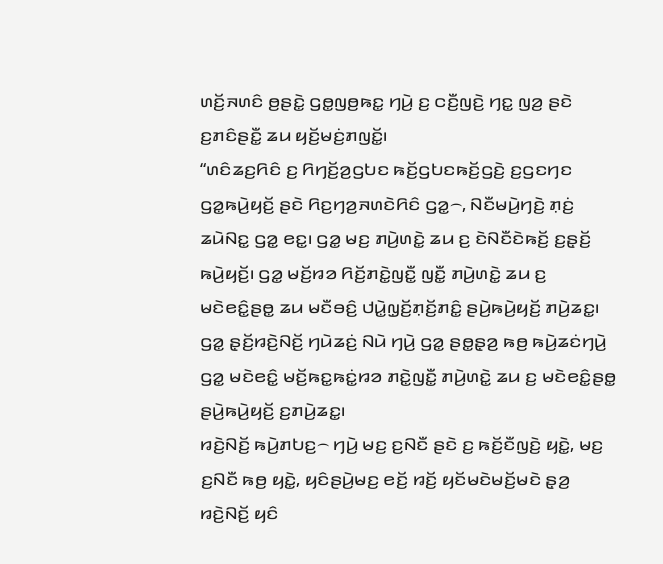ꤛꤢꤩ꤬ꤏꤛꤢꤨ ꤥ꤬ꤔꤢꤧ꤭ ꤞꤥ꤭ꤜꤥ꤬ꤒꤢ꤭ ꤚꤣꤧ꤬ ꤢ꤬ ꤍꤢꤪ꤬ꤜꤢꤧ꤬ ꤚꤢ꤭ ꤜꤤ꤬ ꤔꤢꤧ ꤢ꤬ꤊꤢꤨꤔꤢꤪ꤭ ꤘꤣ ꤟꤢꤩ꤬ꤗꤢꤦ꤬ꤊꤜꤢꤩ꤭꤯
“ꤛꤢꤨꤘꤢ꤬ꤖꤢꤨ ꤢ꤬ ꤖꤚꤢꤩ꤬ꤤ꤬ꤞꤝꤢ ꤒꤢꤩ꤬ꤞꤝꤢꤒꤢꤩ꤬ꤞꤢꤧ꤬ ꤢ꤬ꤞꤢꤚꤢ ꤞꤤ꤭ꤒꤣꤧ꤬ꤟꤢꤩ꤬ ꤔꤢꤧ ꤖꤢ꤬ꤚꤤ꤬ꤏꤛꤢꤧꤖꤢꤨ ꤞꤤ꤭꤮, ꤡꤢꤪꤗꤣꤧ꤬ꤚꤢꤧ꤬ ꤊ꤫ꤢꤦ꤬ ꤘꤣꤧꤡꤢ꤭ ꤞꤤ꤭ ꤕꤢ꤭꤯ ꤞꤤ꤭ ꤗꤢ꤬ ꤊꤣꤧ꤬ꤛꤢꤧ꤭ ꤘꤣ ꤢ꤬ ꤢꤧꤡꤢꤪꤢꤧꤒꤢꤩ꤬ ꤢ꤬ꤔ꤫ꤢꤩ꤬ ꤒꤣꤧ꤬ꤟꤢꤩ꤬꤯ ꤞꤤ꤭ ꤗꤢꤩ꤬ꤙꤤ ꤖꤢꤩ꤬ꤊꤢꤧ꤭ꤜꤢꤪ꤭ ꤜꤢꤪ꤭ ꤊꤣꤧ꤬ꤛꤢꤧ꤭ ꤘꤣ ꤢ꤬ ꤗꤢꤧꤕꤢꤨ꤭ꤔꤥ꤭ ꤘꤣ ꤗꤢꤪꤋꤢꤨ꤬ ꤓꤣꤧ꤭ꤜ꤫ꤢꤩ꤬ꤊ꤫ꤢꤩ꤬ꤊꤢꤨ꤭ ꤔꤣꤧ꤬ꤒꤣꤧ꤬ꤟꤢꤩ꤬ ꤊꤣꤧ꤬ꤘꤢ꤭꤯ ꤞꤤ꤭ ꤔ꤫ꤢꤩ꤬ꤙꤢꤧ꤬ꤡꤢꤩ꤬ ꤚꤣꤧꤘꤢꤦ꤬ ꤡꤣꤧ ꤚꤣꤧ꤬ ꤞꤤ꤭ ꤔꤥ꤭ꤔ꤫ꤤ꤬ ꤒꤥ꤬ ꤒꤣꤧ꤬ꤘꤢꤦꤚꤣꤧ꤬ ꤞꤤ꤭ ꤗꤢꤧꤕꤢꤨ꤭ ꤗꤢꤩ꤬ꤒꤢ꤭ꤒꤢꤦ꤭ꤙꤤ ꤊꤢꤧ꤭ꤜꤢꤪ꤭ ꤊꤣꤧ꤬ꤛꤢꤧ꤭ ꤘꤣ ꤢ꤬ ꤗꤢꤧꤕꤢꤨ꤭ꤔꤥ꤭ ꤔꤣꤧ꤬ꤒꤣꤧ꤬ꤟꤢꤩ꤬ ꤢ꤬ꤊꤣꤧ꤬ꤘꤢ꤭꤯
ꤙꤢꤧ꤬ꤡꤢꤩ꤬ ꤒꤣꤧ꤬ꤊꤝꤢ꤬꤮ ꤚꤣꤧ꤬ ꤗꤢ꤬ ꤢ꤬ꤡꤢꤪ ꤔꤢꤧ ꤢ꤬ ꤒꤢꤩ꤬ꤢꤪꤜꤢꤧ꤬ ꤟꤢꤧ꤭, ꤗꤢ꤬ ꤢ꤬ꤡꤢꤪ ꤒꤥ꤬ ꤟꤢꤧ꤭, ꤟꤢꤨꤔꤣꤧ꤬ꤗꤢ꤬ ꤕꤢꤩ꤬ ꤙꤢꤩ꤬ ꤟꤢꤩꤗꤢꤧꤗꤢꤩ꤬ꤗꤢꤧ ꤔ꤫ꤤ꤬ ꤙꤢꤧ꤬ꤡꤢꤩ꤬ ꤟꤢꤨ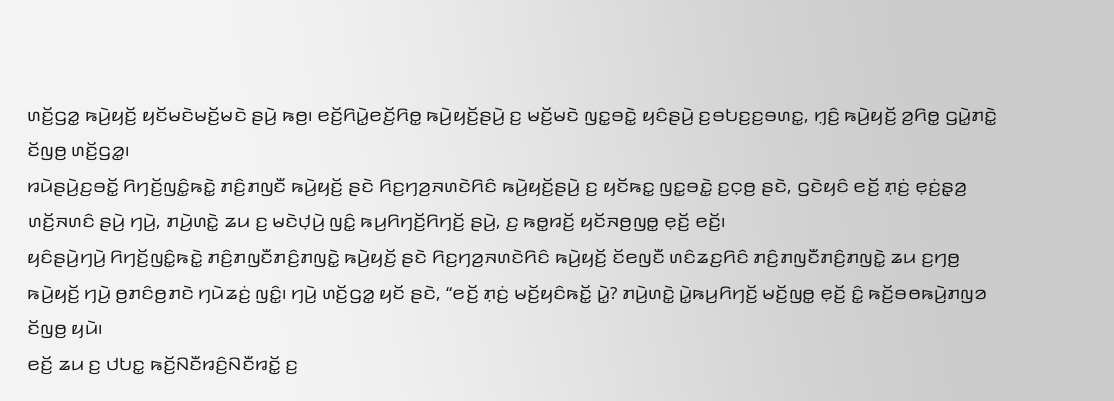ꤛꤢꤩ꤬ꤞꤤ꤭ ꤒꤣꤧ꤬ꤟꤢꤩ꤬ ꤟꤢꤩꤗꤢꤧꤗꤢꤩ꤬ꤗꤢꤧ ꤔꤣꤧ꤬ ꤒꤥ꤬꤯ ꤕꤢꤩ꤬ꤖꤣꤧ꤭ꤕꤢꤩ꤬ꤖꤥ꤭ ꤒꤣꤧ꤬ꤟꤢꤩ꤬ꤔꤣꤧ꤬ ꤢ꤬ ꤗꤢꤩ꤬ꤗꤢꤧ ꤜꤢ꤭ꤋꤢꤧ꤭ ꤟꤢꤨꤔꤣꤧ꤬ ꤢ꤬ꤋꤝꤢ꤬ꤢ꤬ꤋꤛꤢ꤭, ꤚ꤫ꤢꤨ꤬ ꤒꤣꤧ꤬ꤟꤢꤩ꤬ ꤤ꤬ꤖꤥ꤭ ꤞꤣꤧ꤭ꤊꤢꤧ꤭ ꤢꤩꤜꤥ꤬ ꤛꤢꤩ꤬ꤞꤤ꤭꤯
ꤙꤣꤧꤔꤣꤧ꤬ꤢ꤬ꤋꤢꤩ꤭ ꤖꤚꤢꤩ꤬ꤜꤢꤨ꤭ꤒꤢꤧ꤭ ꤊꤢꤨ꤬ꤊꤜꤢꤪ ꤒꤣꤧ꤬ꤟꤢꤩ꤬ ꤔꤢꤧ ꤖꤢ꤬ꤚꤤ꤬ꤏꤛꤢꤧꤖꤢꤨ ꤒꤣꤧ꤬ꤟꤢꤩ꤬ꤔꤣꤧ꤬ ꤢ꤬ ꤟꤢꤩꤒꤢ꤭ ꤜꤢ꤭ꤋꤢꤧ꤭ ꤢ꤬ꤍ꤫ꤥ꤬ ꤔꤢꤧ, ꤞꤢꤧꤟꤢꤨ ꤕꤢꤩ꤬ ꤊ꤫ꤢꤦ꤬ ꤕ꤫ꤢꤦ꤬ꤔ꤫ꤤ꤬ ꤛꤢꤩ꤬ꤏꤛꤢꤨ ꤔꤣꤧ꤬ ꤚꤣꤧ꤬, ꤊꤣꤧ꤬ꤛꤢꤧ꤭ ꤘꤣ ꤢ꤬ ꤗꤢꤧꤓ꤫ꤣꤧ꤬ ꤜꤢꤨ꤭ ꤒꤣ꤬ꤖꤚꤢꤩ꤬ꤖꤚꤢꤩ꤬ ꤔꤣꤧ꤬, ꤢ꤬ ꤒꤥ꤭ꤙꤢꤩ꤬ ꤟꤢꤩꤏꤥ꤬ꤜꤥ꤭ ꤕ꤫ꤢꤩ꤬ ꤕꤢꤩ꤬꤯
ꤟꤢꤨꤔꤣꤧ꤬ꤚꤣꤧ꤬ ꤖꤚꤢꤩ꤬ꤜꤢꤨ꤭ꤒꤢꤧ꤭ ꤊꤢꤨ꤬ꤊꤜꤢꤪꤊꤢꤨ꤬ꤊꤜꤢꤧ꤭ ꤒꤣꤧ꤬ꤟꤢꤩ꤬ ꤔꤢꤧ ꤖꤢ꤬ꤚꤤ꤬ꤏꤛꤢꤧꤖꤢꤨ ꤒꤣꤧ꤬ꤟꤢꤩ꤬ ꤢꤩꤕꤜꤢꤪ ꤛꤢꤨꤘꤢ꤬ꤖꤢꤨ ꤊꤢꤨ꤬ꤊꤜꤢꤪꤊꤢꤨ꤬ꤊꤜꤢꤧ꤭ ꤘꤣ ꤢ꤬ꤚꤥ꤬ ꤒꤣꤧ꤬ꤟꤢꤩ꤬ ꤚꤣꤧ꤬ ꤥ꤬ꤊꤢꤨꤥ꤬ꤊꤢꤧ ꤚꤣꤧꤘꤢꤦ꤬ ꤜꤢꤨ꤭꤯ ꤚꤣꤧ꤬ ꤛꤢꤩ꤬ꤞꤤ꤭ ꤟꤢꤩ ꤔꤢꤧ, “ꤕꤢꤩ꤬ ꤊ꤫ꤢꤦ꤬ ꤗꤢꤩ꤬ꤟꤢꤨꤒꤢꤩ꤭ ꤣꤧ꤭? ꤊꤣꤧ꤬ꤛꤢꤧ꤭ ꤣꤧ꤭ꤒꤣ꤬ꤖꤚꤢꤩ꤬ ꤗꤢꤩ꤬ꤜꤥ꤭ ꤕ꤫ꤢꤩ꤬ ꤢꤨ꤭ ꤒꤢꤩ꤬ꤋꤥꤒꤣꤧ꤬ꤊꤜꤤ ꤢꤩꤜꤥ꤬ ꤟꤣꤧ꤯
ꤕꤢꤩ꤬ ꤘꤣ ꤢ꤬ ꤓꤝꤢ꤭ ꤒꤢꤩ꤬ꤡꤢꤪꤙꤢꤨ꤬ꤡꤢꤪꤙꤢꤩ꤭ ꤢ꤬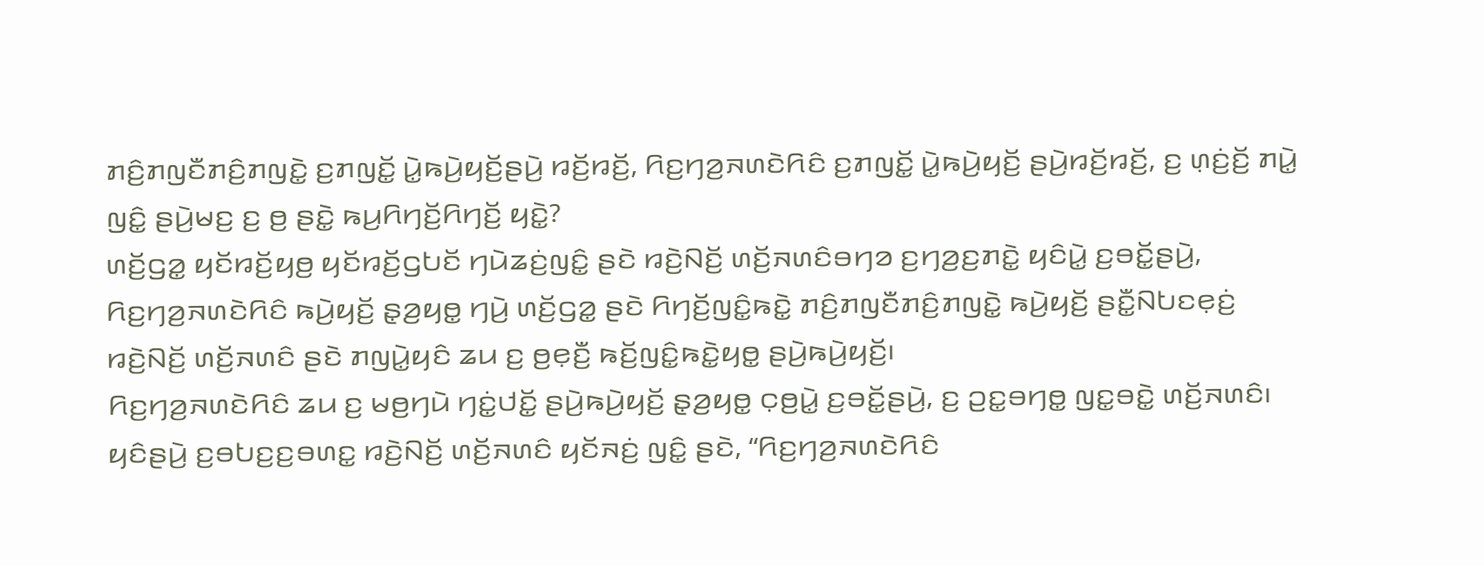ꤊꤢꤨ꤬ꤊꤜꤢꤪꤊꤢꤨ꤬ꤊꤜꤢꤧ꤭ ꤢ꤬ꤊꤜꤢꤩ꤭ ꤣꤧ꤭ꤒꤣꤧ꤬ꤟꤢꤩ꤬ꤔꤣꤧ꤬ ꤙꤢꤩ꤬ꤙꤢꤩ꤬, ꤖꤢ꤬ꤚꤤ꤬ꤏꤛꤢꤧꤖꤢꤨ ꤢ꤬ꤊꤜꤢꤩ꤭ ꤣꤧ꤭ꤒꤣꤧ꤬ꤟꤢꤩ꤬ ꤔꤣꤧ꤬ꤙꤢꤩ꤬ꤙꤢꤩ꤬, ꤢ꤬ ꤛ꤫ꤢꤦ꤬ꤢꤩ꤬ ꤊꤣꤧ꤭ ꤜꤢꤨ꤭ ꤔꤣꤧ꤬ꤗꤢ꤬ ꤢ꤬ ꤥ꤬ ꤔꤢꤧ꤭ ꤒꤣ꤬ꤖꤚꤢꤩ꤬ꤖꤚꤢꤩ꤬ ꤟꤢꤧ꤭?
ꤛꤢꤩ꤬ꤞꤤ꤭ ꤟꤢꤩꤙꤢꤩ꤬ꤟꤥ꤬ ꤟꤢꤩꤙꤢꤩ꤬ꤞꤝꤢꤩ ꤚꤣꤧꤘꤢꤦ꤬ꤜꤢꤨ꤭ ꤔꤢꤧ ꤙꤢꤧ꤬ꤡꤢꤩ꤬ ꤛꤢꤩ꤬ꤏꤛꤢꤨꤋꤚꤤ ꤢ꤬ꤚꤤ꤬ꤢ꤬ꤊꤢꤧ꤭ ꤟꤢꤨꤣꤧ꤭ ꤢ꤬ꤋꤢꤩ꤭ꤔꤣꤧ꤬, ꤖꤢ꤬ꤚꤤ꤬ꤏꤛꤢꤧꤖꤢꤨ ꤒꤣꤧ꤬ꤟꤢꤩ꤬ ꤔ꤫ꤤ꤬ꤟꤥ꤭ ꤚꤣꤧ꤬ ꤛꤢꤩ꤬ꤞꤤ꤭ ꤔꤢꤧ ꤖꤚꤢꤩ꤬ꤜꤢꤨ꤭ꤒꤢꤧ꤭ ꤊꤢꤨ꤬ꤊꤜꤢꤪꤊꤢꤨ꤬ꤊꤜꤢꤧ꤭ ꤒꤣꤧ꤬ꤟꤢꤩ꤬ ꤔꤢꤪ꤭ꤡꤝꤢꤕ꤫ꤢꤦ꤬ ꤙꤢꤧ꤬ꤡꤢꤩ꤬ ꤛꤢꤩ꤬ꤏꤛꤢꤨ ꤔꤢꤧ ꤊꤜꤣꤧ꤭ꤟꤢꤨ ꤘꤣ ꤢ꤬ ꤥ꤬ꤕ꤫ꤢꤪ꤬ ꤒꤢꤩ꤬ꤜꤢꤨ꤭ꤒꤢꤧ꤭ꤟꤥ꤭ ꤔꤣꤧ꤬ꤒꤣꤧ꤬ꤟꤢꤩ꤬꤯
ꤖꤢ꤬ꤚꤤ꤬ꤏꤛꤢꤧꤖꤢꤨ ꤘꤣ ꤢ꤬ ꤗꤥ꤬ꤚꤣꤧ ꤚꤢꤦ꤭ꤓꤢꤩ꤭ ꤔꤣꤧ꤬ꤒꤣꤧ꤬ꤟꤢꤩ꤬ ꤔ꤫ꤤ꤬ꤟꤥ꤭ ꤍ꤫ꤥ꤬ꤣꤧ꤭ ꤢ꤬ꤋꤢꤩ꤭ꤔꤣꤧ꤬, ꤢ꤬ ꤑꤢ꤭ꤋꤚꤥ꤭ ꤜꤢ꤭ꤋꤢꤧ꤭ ꤛꤢꤩ꤬ꤏꤛꤢꤨ꤯
ꤟꤢꤨꤔꤣꤧ꤬ ꤢ꤬ꤋꤝꤢ꤬ꤢ꤬ꤋꤛꤢ꤭ ꤙꤢꤧ꤬ꤡꤢꤩ꤬ ꤛꤢꤩ꤬ꤏꤛꤢꤨ ꤟꤢꤩꤏꤢꤦ꤬ ꤜꤢꤨ꤭ ꤔꤢꤧ, “ꤖꤢ꤬ꤚꤤ꤬ꤏꤛꤢꤧꤖꤢꤨ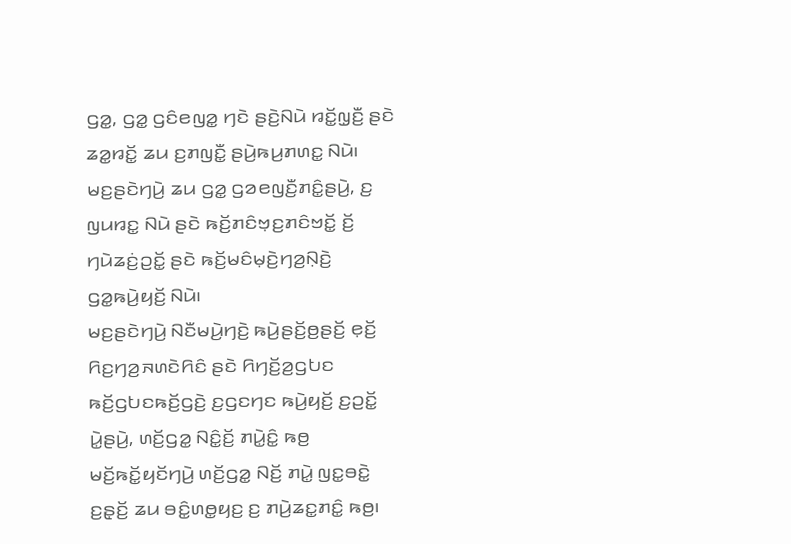ꤞꤤ꤭, ꤞꤤ꤭ ꤞꤢꤨꤕꤜꤤ꤭ ꤚꤢꤧ ꤔꤢꤧ꤬ꤡꤣꤧ ꤙꤢꤩ꤭ꤜ꤫ꤢꤪ꤬ ꤔꤢꤧ ꤘꤤ꤭ꤙꤢꤩ꤭ ꤘꤣ ꤢ꤬ꤊꤜꤢꤪ꤭ ꤔꤣꤧ꤬ꤒꤣ꤬ꤊꤛꤢ꤭ ꤡꤣꤧ꤯ ꤗꤢ꤬ꤔꤢꤧꤚꤣꤧ꤬ ꤘꤣ ꤞꤤ꤭ ꤞꤤꤕꤜꤢꤪ꤬ꤊꤢꤨ꤭ꤔꤣꤧ꤬, ꤢ꤬ ꤜꤣꤙꤢ꤭ ꤡꤣꤧ ꤔꤢꤧ ꤒꤢꤩ꤬ꤊꤢꤨꤠ꤫ꤢ꤬ꤊꤢꤨꤠꤢꤩ꤭ ꤢꤩ꤬ ꤚꤣꤧꤘꤢꤦ꤬ꤑꤢꤩ꤭ ꤔꤢꤧ ꤒꤢꤩ꤬ꤗꤢꤨꤗ꤫ꤢꤧ꤬ꤚꤤ꤬ꤡ꤫ꤢꤧ꤬ ꤞꤤ꤭ꤒꤣꤧ꤬ꤟꤢꤩ꤬ ꤡꤣꤧ꤯
ꤗꤢ꤬ꤔꤢꤧꤚꤣꤧ꤬ ꤡꤢꤪꤗꤣꤧ꤬ꤚꤢꤧ꤬ ꤒꤣꤧ꤬ꤔꤢꤩ꤬ꤥ꤬ꤔꤢꤩ꤬ ꤕ꤫ꤢꤩ꤬ ꤖꤢ꤬ꤚꤤ꤬ꤏꤛꤢꤧꤖꤢꤨ ꤔꤢꤧ ꤖꤚꤢꤩ꤬ꤤ꤬ꤞꤝꤢ ꤒꤢꤩ꤬ꤞꤝꤢꤒꤢꤩ꤬ꤞꤢꤧ꤬ ꤢ꤬ꤞꤢꤚꤢ ꤒꤣꤧ꤬ꤟꤢꤩ꤬ ꤢ꤬ꤑꤢꤩ꤭ ꤣꤧ꤭ꤔꤣꤧ꤬, ꤛꤢꤩ꤬ꤞꤤ꤭ ꤡꤢꤨ꤭ꤢꤩ꤬ ꤊꤣꤧ꤭ꤢꤨ꤭ ꤒꤥ꤬ ꤗꤢꤩ꤬ꤒꤢꤩ꤭ꤟꤢꤩꤚꤣꤧ꤬ ꤛꤢꤩ꤬ꤞꤤ꤭ ꤡꤢꤩ꤬ ꤊꤣꤧ꤭ ꤜꤢ꤭ꤋꤢꤧ꤭ ꤢ꤬ꤔ꤫ꤢꤩ꤬ ꤘꤣ ꤋꤢꤨ꤭ꤛꤥ꤭ꤟꤢ꤬ ꤢ꤬ ꤊꤣꤧ꤬ꤘꤢ꤭ꤊꤢꤨ꤭ ꤒꤥ꤬꤯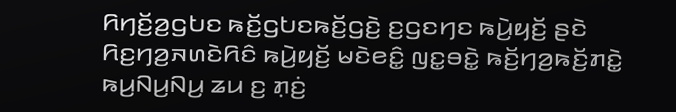ꤖꤚꤢꤩ꤬ꤤ꤬ꤞꤝꤢ ꤒꤢꤩ꤬ꤞꤝꤢꤒꤢꤩ꤬ꤞꤢꤧ꤬ ꤢ꤬ꤞꤢꤚꤢ ꤒꤣꤧ꤬ꤟꤢꤩ꤬ ꤔꤢꤧ ꤖꤢ꤬ꤚꤤ꤬ꤏꤛꤢꤧꤖꤢꤨ ꤒꤣꤧ꤬ꤟꤢꤩ꤬ ꤗꤢꤧꤕꤢꤨ꤭ ꤜꤢ꤭ꤋꤢꤧ꤭ ꤒꤢꤩ꤬ꤚꤤ꤬ꤒꤢꤩ꤬ꤊꤢꤧ꤭ ꤒꤣ꤬ꤡꤣ꤬ꤡꤣ꤬ ꤘꤣ ꤢ꤬ ꤊ꤫ꤢꤦ꤬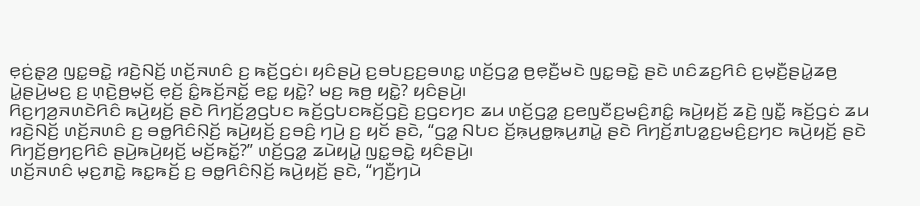ꤕ꤫ꤢꤦ꤬ꤔ꤫ꤤ꤬ ꤜꤢ꤭ꤋꤢꤧ꤭ ꤙꤢꤧ꤬ꤡꤢꤩ꤬ ꤛꤢꤩ꤬ꤏꤛꤢꤨ ꤢ꤬ ꤒꤢꤩ꤬ꤞꤢꤦ꤯ ꤟꤢꤨꤔꤣꤧ꤬ ꤢ꤬ꤋꤝꤢ꤬ꤢ꤬ꤋꤛꤢ꤭ ꤛꤢꤩ꤬ꤞꤤ꤭ ꤥ꤬ꤕ꤫ꤢꤪ꤬ꤗꤢꤧ ꤜꤢ꤭ꤋꤢꤧ꤭ ꤔꤢꤧ ꤛꤢꤨꤘꤢ꤬ꤖꤢꤨ ꤢ꤬ꤗ꤫ꤢꤪ꤬ꤔꤣꤧ꤭ꤘꤥ꤬ ꤣꤧ꤭ꤔꤣꤧ꤬ꤗꤢ꤬ ꤢ꤬ ꤛ꤫ꤢꤧ꤬ꤥ꤬ꤗ꤫ꤢꤩ꤬ ꤕ꤫ꤢꤩ꤬ ꤢꤨ꤭ꤒꤢꤩ꤬ꤏꤢꤩ꤭ ꤕꤢ꤭ ꤟꤢꤧ꤭? ꤗꤢ꤬ ꤒꤥ꤬ ꤟꤢꤧ꤭? ꤟꤢꤨꤔꤣꤧ꤬꤯
ꤖꤢ꤬ꤚꤤ꤬ꤏꤛꤢꤧꤖꤢꤨ ꤒꤣꤧ꤬ꤟꤢꤩ꤬ ꤔꤢꤧ ꤖꤚꤢꤩ꤬ꤤ꤬ꤞꤝꤢ ꤒꤢꤩ꤬ꤞꤝꤢꤒꤢꤩ꤬ꤞꤢꤧ꤬ ꤢ꤬ꤞꤢꤚꤢ ꤘꤣ ꤛꤢꤩ꤬ꤞꤤ꤭ ꤢ꤬ꤕꤜꤢꤪꤢ꤬ꤗꤢꤨ꤬ꤊꤢꤨ꤭ ꤒꤣꤧ꤬ꤟꤢꤩ꤬ ꤘꤢꤧ꤬ ꤜꤢꤪ꤭ ꤒꤢꤩ꤬ꤞꤢꤦ ꤘꤣ ꤙꤢꤧ꤬ꤡꤢꤩ꤬ ꤛꤢꤩ꤬ꤏꤛꤢꤨ ꤢ꤬ ꤋꤥ꤭ꤖꤢꤨꤡ꤫ꤢꤩ꤬ ꤒꤣꤧ꤬ꤟꤢꤩ꤬ ꤢ꤬ꤋꤢꤨ꤬ ꤚꤣꤧ꤬ ꤢ꤬ ꤟꤢꤩ ꤔꤢꤧ, “ꤞꤤ꤭ ꤡꤝꤢ ꤢꤩ꤬ꤒ꤫ꤣ꤬ꤥ꤭ꤒ꤫ꤣ꤬ꤊꤣꤧ꤭ ꤔꤢꤧ ꤖꤚꤢꤩ꤬ꤊꤝꤤ꤭ꤢ꤬ꤗꤢꤨ꤬ꤢ꤬ꤚꤢ ꤒꤣꤧ꤬ꤟꤢꤩ꤬ ꤔꤢꤧ ꤖꤚꤢꤩ꤬ꤥ꤬ꤚꤢ꤬ꤖꤢꤨ ꤔꤣꤧ꤬ꤒꤣꤧ꤬ꤟꤢꤩ꤬ ꤗꤢꤩ꤬ꤒꤢꤩ꤭?” ꤛꤢꤩ꤬ꤞꤤ꤭ ꤘꤣꤧꤟꤣꤧ꤭ ꤜꤢ꤭ꤋꤢꤧ꤭ ꤟꤢꤨꤔꤣꤧ꤬꤯
ꤛꤢꤩ꤬ꤏꤛꤢꤨ ꤗ꤫ꤢ꤬ꤊꤢꤧ꤭ ꤒꤢ꤭ꤒꤢꤩ꤬ ꤢ꤬ ꤋꤥ꤭ꤖꤢꤨꤡ꤫ꤢꤩ꤬ ꤒꤣꤧ꤬ꤟꤢꤩ꤬ ꤔꤢꤧ, “ꤚꤢꤪ꤬ꤚꤣꤧ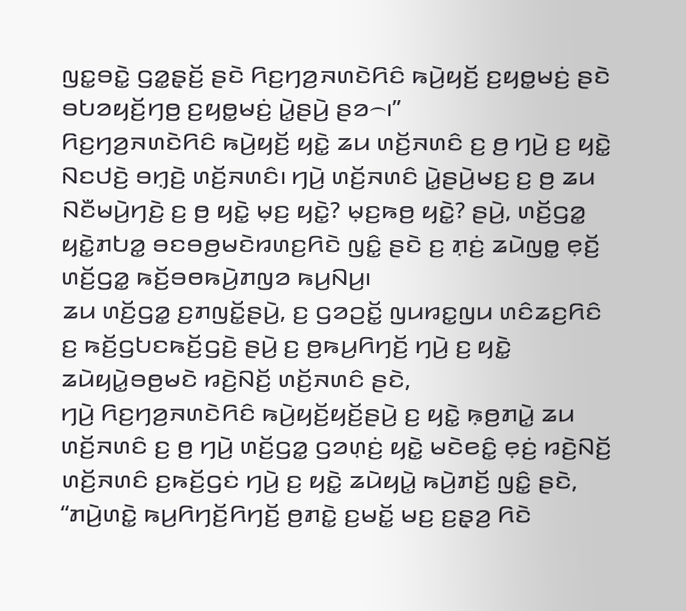ꤜꤢ꤭ꤋꤢꤧ꤭ ꤞꤤ꤭ꤔ꤫ꤢꤩ꤬ ꤔꤢꤧ ꤖꤢ꤬ꤚꤤ꤬ꤏꤛꤢꤧꤖꤢꤨ ꤒꤣꤧ꤬ꤟꤢꤩ꤬ ꤢ꤬ꤟꤥ꤭ꤗꤢꤦ꤬ ꤔꤢꤧ ꤋꤝꤤꤟꤢꤩ꤬ꤚꤥ꤬ ꤢ꤬ꤟꤥ꤭ꤗꤢꤦ꤬ ꤣꤧ꤭ꤔꤣꤧ꤬ ꤔꤤ꤮꤯”
ꤖꤢ꤬ꤚꤤ꤬ꤏꤛꤢꤧꤖꤢꤨ ꤒꤣꤧ꤬ꤟꤢꤩ꤬ ꤟꤢꤧ꤭ ꤘꤣ ꤛꤢꤩ꤬ꤏꤛꤢꤨ ꤢ꤬ ꤥ꤬ ꤚꤣꤧ꤬ ꤢ꤬ ꤟꤢꤧ꤭ ꤡꤢꤓꤢꤧ꤬ ꤋꤚ꤫ꤢꤧ꤬ ꤛꤢꤩ꤬ꤏꤛꤢꤨ꤯ ꤚꤣꤧ꤬ ꤛꤢꤩ꤬ꤏꤛꤢꤨ ꤣꤧ꤭ꤔꤣꤧ꤬ꤗꤢ꤬ ꤢ꤬ ꤥ꤬ ꤘꤣ ꤡꤢꤪꤗꤣꤧ꤬ꤚꤢꤧ꤬ ꤢ꤬ ꤥ꤬ ꤟꤢꤧ꤭ ꤗ꤫ꤢ꤬ ꤟꤢꤧ꤭? ꤗ꤫ꤢ꤬ꤒꤥ꤬ ꤟꤢꤧ꤭? ꤔꤣꤧ꤬, ꤛꤢꤩ꤬ꤞꤤ꤭ ꤟꤢꤧ꤭ꤊꤝꤤ꤭ ꤋꤢꤋꤥ꤬ꤗꤢꤧꤙꤛꤢ꤬ꤖꤢꤧ ꤜꤢꤨ꤭ ꤔꤢꤧ ꤢ꤬ ꤊ꤫ꤢꤦ꤬ ꤘꤣꤧꤜꤥ꤭ ꤕ꤫ꤢꤩ꤬ ꤛꤢꤩ꤬ꤞꤤ꤭ ꤒꤢꤩ꤬ꤋꤥꤒꤣꤧ꤬ꤊꤜꤤ ꤒꤣ꤬ꤡꤣ꤬꤯
ꤘꤣ ꤛꤢꤩ꤬ꤞꤤ꤭ ꤢ꤬ꤊꤜꤢꤩ꤭ꤔꤣꤧ꤬, ꤢ꤬ ꤞꤤꤑꤢꤩ꤭ ꤜꤣꤙꤢ꤭ꤜꤣ ꤛꤢꤨꤘꤢ꤬ꤖꤢꤨ ꤢ꤬ ꤒꤢꤩ꤬ꤞꤝꤢꤒꤢꤩ꤬ꤞꤢꤧ꤬ ꤔꤣꤧ꤬ ꤢ꤬ ꤥ꤬ꤒꤣ꤬ꤖꤚꤢꤩ꤬ ꤚꤣꤧ꤬ ꤢ꤬ ꤟꤢꤧ꤭ ꤘꤣꤧꤟꤣꤧ꤭ꤋꤥ꤬ꤗꤢꤧ ꤙꤢꤧ꤬ꤡꤢꤩ꤬ ꤛꤢꤩ꤬ꤏꤛꤢꤨ ꤔꤢꤧ,
ꤚꤣꤧ꤬ ꤖꤢ꤬ꤚꤤ꤬ꤏꤛꤢꤧꤖꤢꤨ ꤒꤣꤧ꤬ꤟꤢꤩ꤬ꤟꤢꤩ꤬ꤔꤣꤧ꤬ ꤢ꤬ ꤟꤢꤧ꤭ ꤒ꤫ꤥ꤬ꤊꤣꤧ꤭ ꤘꤣ ꤛꤢꤩ꤬ꤏꤛꤢꤨ ꤢ꤬ ꤥ꤬ ꤚꤣꤧ꤬ ꤛꤢꤩ꤬ꤞꤤ꤭ ꤞꤤꤛ꤫ꤢꤦ꤬ ꤟꤢꤧ꤭ ꤗꤢꤧꤕꤢꤨ꤭ ꤕ꤫ꤢꤦ꤬ ꤙꤢꤧ꤬ꤡꤢꤩ꤬ ꤛꤢꤩ꤬ꤏꤛꤢꤨ ꤢ꤬ꤒꤢꤩ꤬ꤞꤢꤦ ꤚꤣꤧ꤬ ꤢ꤬ ꤟꤢꤧ꤭ ꤘꤣꤧꤟꤣꤧ꤭ ꤒꤣꤧ꤬ꤊꤢꤩ꤬ ꤜꤢꤨ꤭ ꤔꤢꤧ, “ꤊꤣꤧ꤬ꤛꤢꤧ꤭ ꤒꤣ꤬ꤖꤚꤢꤩ꤬ꤖꤚꤢꤩ꤬ ꤥ꤬ꤊꤢꤧ꤭ ꤢ꤬ꤗꤢꤩ꤭ ꤗꤢ꤬ ꤢ꤬ꤔ꤫ꤤ꤬ ꤖꤢꤧ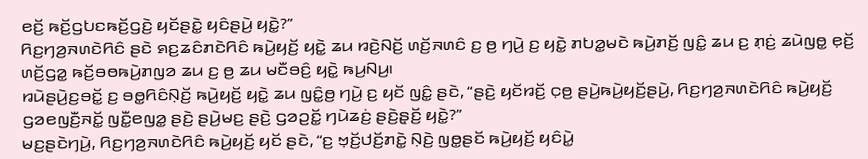ꤕꤢꤩ꤬ ꤒꤢꤩ꤬ꤞꤝꤢꤒꤢꤩ꤬ꤞꤢꤧ꤬ ꤟꤢꤩꤔꤢꤧ꤭ ꤟꤢꤨꤔꤣꤧ꤬ ꤟꤢꤧ꤭?”
ꤖꤢ꤬ꤚꤤ꤬ꤏꤛꤢꤧꤖꤢꤨ ꤔꤢꤧ ꤎꤢ꤬ꤘꤢꤨꤊꤢꤧꤖꤢꤨ ꤒꤣꤧ꤬ꤟꤢꤩ꤬ ꤟꤢꤧ꤭ ꤘꤣ ꤙꤢꤧ꤬ꤡꤢꤩ꤬ ꤛꤢꤩ꤬ꤏꤛꤢꤨ ꤢ꤬ ꤥ꤬ ꤚꤣꤧ꤬ ꤢ꤬ ꤟꤢꤧ꤭ ꤊꤝꤤ꤭ꤗꤢꤧ ꤒꤣꤧ꤬ꤊꤢꤩ꤬ ꤜꤢꤨ꤭ ꤘꤣ ꤢ꤬ ꤊ꤫ꤢꤦ꤬ ꤘꤣꤧꤜꤥ꤭ ꤕ꤫ꤢꤩ꤬ ꤛꤢꤩ꤬ꤞꤤ꤭ ꤒꤢꤩ꤬ꤋꤥꤒꤣꤧ꤬ꤊꤜꤤ ꤘꤣ ꤢ꤬ ꤥ꤬ ꤘꤣ ꤗꤢꤪꤋꤢꤨ꤬ ꤟꤢꤧ꤭ ꤒꤣ꤬ꤡꤣ꤬꤯
ꤙꤣꤧꤔꤣꤧ꤬ꤢ꤬ꤋꤢꤩ꤭ ꤢ꤬ ꤋꤥ꤭ꤖꤢꤨꤡ꤫ꤢꤩ꤬ ꤒꤣꤧ꤬ꤟꤢꤩ꤬ ꤟꤢꤧ꤭ ꤘꤣ ꤜꤢꤨ꤭ꤥ꤬ ꤚꤣꤧ꤬ ꤢ꤬ ꤟꤢꤩ ꤜꤢꤨ꤭ ꤔꤢꤧ, “ꤔꤢꤧ꤬ ꤟꤢꤩꤙꤢꤩ꤬ ꤍ꤫ꤥ꤬ ꤔꤣꤧ꤬ꤒꤣꤧ꤬ꤟꤢꤩ꤬ꤔꤣꤧ꤬, ꤖꤢ꤬ꤚꤤ꤬ꤏꤛꤢꤧꤖꤢꤨ ꤒꤣꤧ꤬ꤟꤢꤩ꤬ ꤞꤤꤕꤜꤢꤪ꤬ꤏꤢꤩ꤭ ꤜꤢꤪ꤭ꤕꤜꤤ꤭ ꤔꤢꤧ꤬ ꤔꤣꤧ꤬ꤗꤢ꤬ ꤔꤢꤧ꤬ ꤞꤤꤑꤢꤩ꤭ ꤚꤣꤧꤘꤢꤦ꤬ ꤔꤢꤧ꤬ꤔ꤫ꤢꤩ꤬ ꤟꤢꤧ꤭?”
ꤗꤢ꤬ꤔꤢꤧꤚꤣꤧ꤬, ꤖꤢ꤬ꤚꤤ꤬ꤏꤛꤢꤧꤖꤢꤨ ꤒꤣꤧ꤬ꤟꤢꤩ꤬ ꤟꤢꤩ ꤔꤢꤧ, “ꤢ꤬ ꤠ꤫ꤢꤩ꤬ꤓꤢꤩ꤬ꤊꤢꤧ꤭ ꤡ꤫ꤢꤧ꤬ ꤜꤥ꤭ꤔꤢꤩ ꤒꤣꤧ꤬ꤟꤢꤩ꤬ ꤟꤢꤨꤣꤧ꤭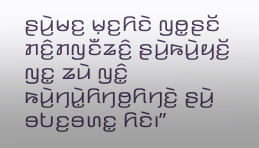ꤔꤣꤧ꤬ꤗꤢ꤬ ꤗ꤫ꤢ꤬ꤖꤢꤧ ꤜꤥ꤭ꤔꤢꤩ ꤊꤢꤨ꤬ꤊꤜꤢꤪꤘꤢꤨ꤬ ꤔꤣꤧ꤬ꤒꤣꤧ꤬ꤟꤢꤩ꤬ ꤜꤢ꤭ ꤘꤣꤧ ꤜꤢꤨ꤭ ꤒꤣꤧ꤬ꤚꤣꤧ꤭ꤖꤚꤥ꤬ꤖꤚꤢꤧ꤬ ꤔꤣꤧ꤬ ꤋꤝꤢ꤬ꤋꤛꤢ꤭ ꤖꤢꤧ꤯”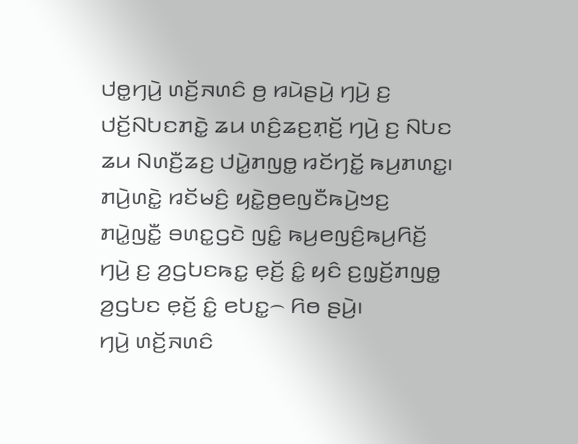ꤓꤥ꤭ꤚꤣꤧ꤬ ꤛꤢꤩ꤬ꤏꤛꤢꤨ ꤥ꤬ ꤙꤣꤧꤔꤣꤧ꤬ ꤚꤣꤧ꤬ ꤢ꤬ ꤓꤢꤩ꤬ꤡꤝꤢꤊꤢꤧ꤭ ꤘꤣ ꤛꤢꤨ꤬ꤘꤢ꤬ꤊ꤫ꤢꤩ꤬ ꤚꤣꤧ꤬ ꤢ꤬ ꤡꤝꤢ ꤘꤣ ꤡꤛꤢꤪ꤬ꤘꤢ꤬ ꤓꤣꤧ꤭ꤊꤜꤥ꤭ ꤙꤢꤩꤚꤢꤩ꤭ ꤒꤣ꤬ꤊꤛꤢ꤭꤯ ꤊꤣꤧ꤬ꤛꤢꤧ꤭ ꤙꤢꤩꤗꤢꤨ꤬ ꤟꤢꤧ꤭ꤥ꤬ꤕꤜꤢꤪꤒꤣꤧ꤬ꤠꤢ꤬ ꤊꤣꤧ꤭ꤜꤢꤪ꤭ ꤋꤛꤢ꤭ꤞꤢꤧ ꤜꤢꤨ꤭ ꤒꤣ꤬ꤕꤜꤢꤨ꤬ꤒꤣ꤬ꤖꤢꤩ꤬ ꤚꤣꤧ꤬ ꤢ꤬ ꤤ꤬ꤞꤝꤢꤒꤢ꤭ ꤕ꤫ꤢꤩ꤬ ꤢꤨ꤭ ꤟꤢꤨ ꤢ꤬ꤜ꤫ꤢꤩ꤬ꤊꤜꤥ꤭ ꤤ꤬ꤞꤝꤢ ꤕ꤫ꤢꤩ꤬ ꤢꤨ꤭ ꤕꤝꤢ꤭꤮ ꤖꤥ ꤔꤣꤧ꤬꤯
ꤚꤣꤧ꤬ ꤛꤢꤩ꤬ꤏꤛꤢꤨ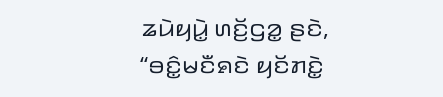ꤘꤣꤧꤟꤣꤧ꤭ ꤛꤢꤩ꤬ꤞꤤ꤭ ꤔꤢꤧ, “ꤋꤢꤨ꤭ꤗꤢꤪꤎꤢꤧ ꤟꤢꤩꤊꤢꤧ꤭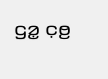ꤞꤤ꤭ ꤍ꤫ꤥ꤬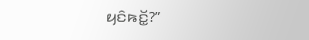ꤟꤢꤨꤒꤢꤩ꤭?”